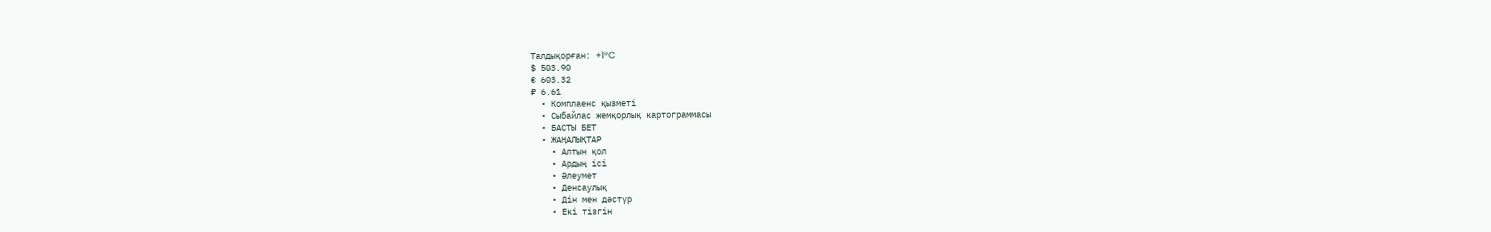Талдықорған: +1°C
$ 503.90
€ 603.32
₽ 6.61
  • Комплаенс қызметі
  • Сыбайлас жемқорлық картограммасы
  • БАСТЫ БЕТ
  • ЖАҢАЛЫҚТАР
    • Алтын қол
    • Ардың ісі
    • Әлеумет
    • Денсаулық
    • Дін мен дәстүр
    • Екі тізгін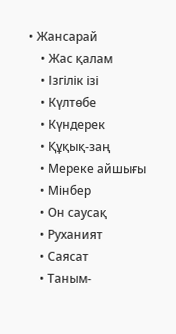• Жансарай
    • Жас қалам
    • Ізгілік ізі
    • Күлтөбе
    • Күндерек
    • Құқық-заң
    • Мереке айшығы
    • Мінбер
    • Он саусақ
    • Руханият
    • Саясат
    • Таным-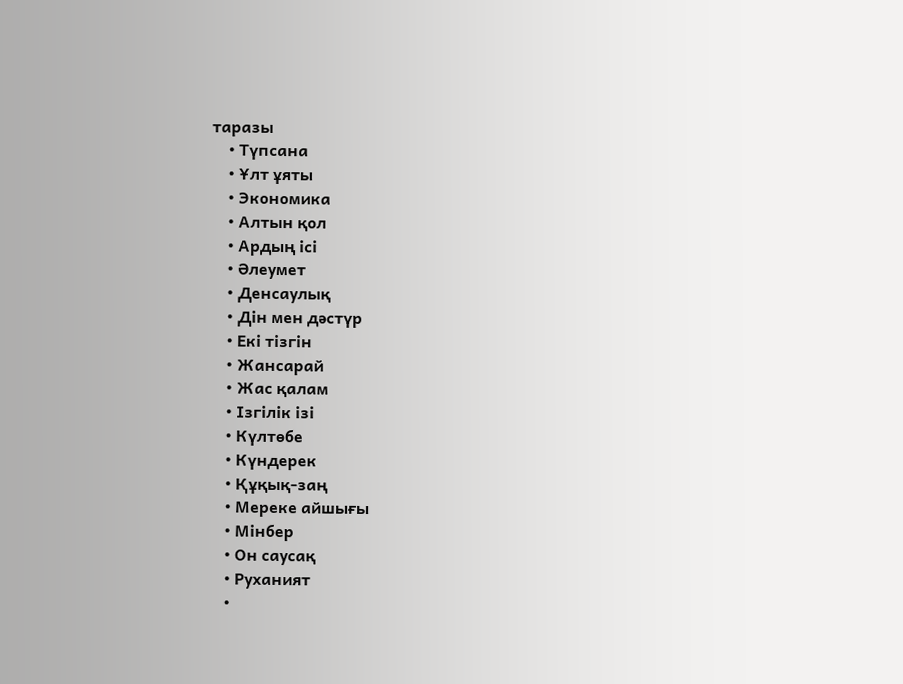таразы
    • Түпсана
    • Ұлт ұяты
    • Экономика
    • Алтын қол
    • Ардың ісі
    • Әлеумет
    • Денсаулық
    • Дін мен дәстүр
    • Екі тізгін
    • Жансарай
    • Жас қалам
    • Ізгілік ізі
    • Күлтөбе
    • Күндерек
    • Құқық-заң
    • Мереке айшығы
    • Мінбер
    • Он саусақ
    • Руханият
    •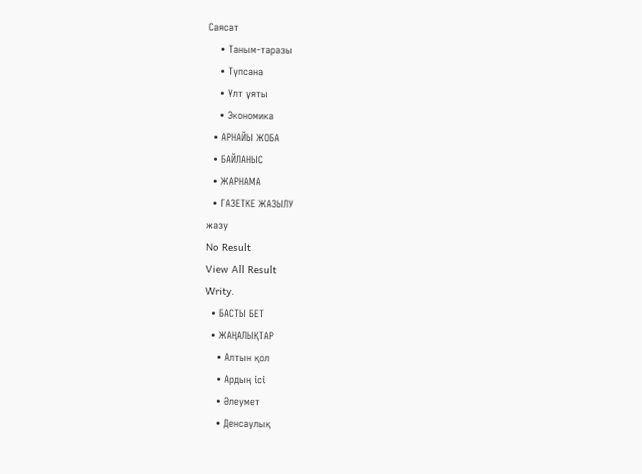Саясат
    • Таным-таразы
    • Түпсана
    • Ұлт ұяты
    • Экономика
  • АРНАЙЫ ЖОБА
  • БАЙЛАНЫС
  • ЖАРНАМА
  • ГАЗЕТКЕ ЖАЗЫЛУ
жазу
No Result
View All Result
Writy.
  • БАСТЫ БЕТ
  • ЖАҢАЛЫҚТАР
    • Алтын қол
    • Ардың ісі
    • Әлеумет
    • Денсаулық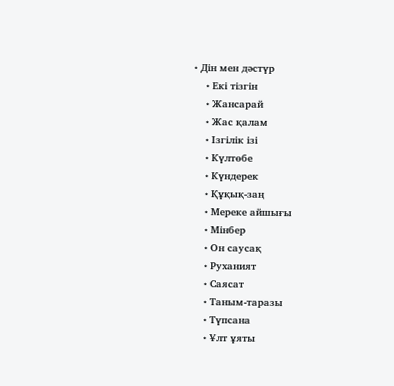• Дін мен дәстүр
    • Екі тізгін
    • Жансарай
    • Жас қалам
    • Ізгілік ізі
    • Күлтөбе
    • Күндерек
    • Құқық-заң
    • Мереке айшығы
    • Мінбер
    • Он саусақ
    • Руханият
    • Саясат
    • Таным-таразы
    • Түпсана
    • Ұлт ұяты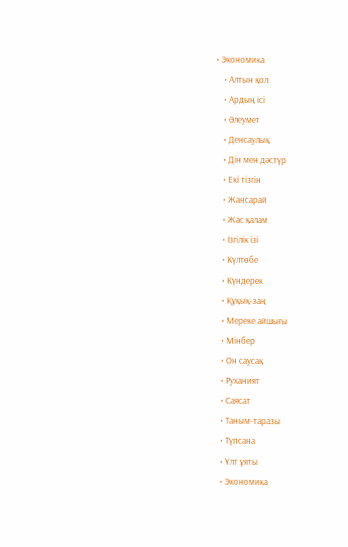• Экономика
    • Алтын қол
    • Ардың ісі
    • Әлеумет
    • Денсаулық
    • Дін мен дәстүр
    • Екі тізгін
    • Жансарай
    • Жас қалам
    • Ізгілік ізі
    • Күлтөбе
    • Күндерек
    • Құқық-заң
    • Мереке айшығы
    • Мінбер
    • Он саусақ
    • Руханият
    • Саясат
    • Таным-таразы
    • Түпсана
    • Ұлт ұяты
    • Экономика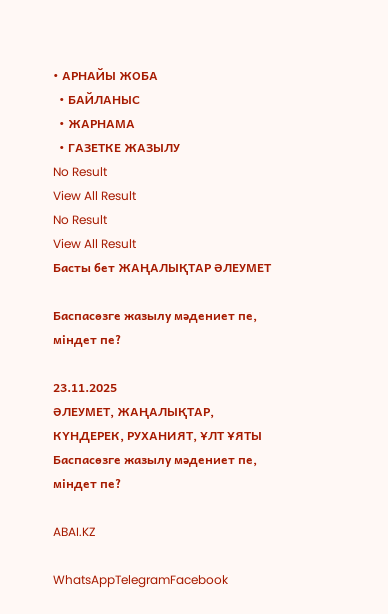• АРНАЙЫ ЖОБА
  • БАЙЛАНЫС
  • ЖАРНАМА
  • ГАЗЕТКЕ ЖАЗЫЛУ
No Result
View All Result
No Result
View All Result
Басты бет ЖАҢАЛЫҚТАР ӘЛЕУМЕТ

Баспасөзге жазылу мәдениет пе, міндет пе?

23.11.2025
ӘЛЕУМЕТ, ЖАҢАЛЫҚТАР, КҮНДЕРЕК, РУХАНИЯТ, ҰЛТ ҰЯТЫ
Баспасөзге жазылу мәдениет пе, міндет пе?

ABAI.KZ

WhatsAppTelegramFacebook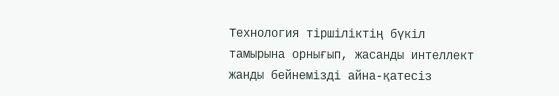Технология тіршіліктің бүкіл тамырына орнығып, жасанды интеллект жанды бейнемізді айна-қатесіз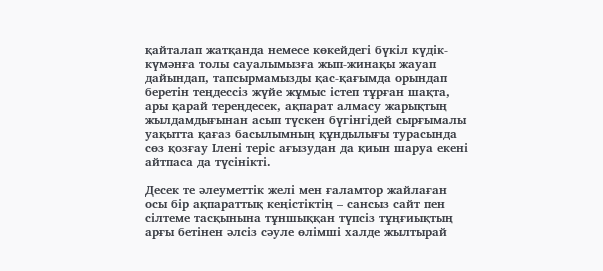қайталап жатқанда немесе көкейдегі бүкіл күдік-күмәнға толы сауалымызға жып-жинақы жауап дайындап, тапсырмамызды қас-қағымда орындап беретін теңдессіз жүйе жұмыс істеп тұрған шақта, ары қарай тереңдесек, ақпарат алмасу жарықтың жылдамдығынан асып түскен бүгінгідей сырғымалы уақытта қағаз басылымның құндылығы турасында сөз қозғау Ілені теріс ағызудан да қиын шаруа екені айтпаса да түсінікті.

Десек те әлеуметтік желі мен ғаламтор жайлаған осы бір ақпараттық кеңістіктің – сансыз сайт пен сілтеме тасқынына тұншыққан түпсіз тұңғиықтың арғы бетінен әлсіз сәуле өлімші халде жылтырай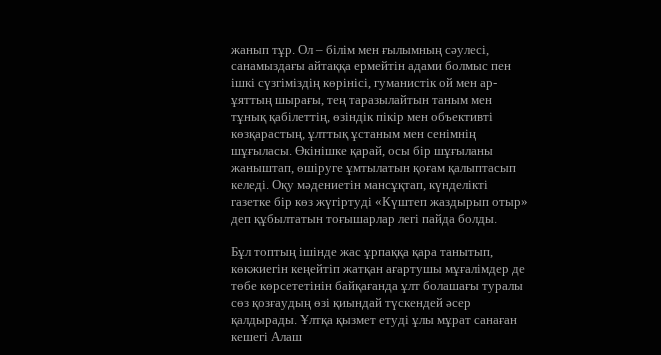жанып тұр. Ол – білім мен ғылымның сәулесі, санамыздағы айтаққа ермейтін адами болмыс пен ішкі сүзгіміздің көрінісі, гуманистік ой мен ар-ұяттың шырағы, тең таразылайтын таным мен тұнық қабілеттің, өзіндік пікір мен объективті көзқарастың, ұлттық ұстаным мен сенімнің шұғыласы. Өкінішке қарай, осы бір шұғыланы жаныштап, өшіруге ұмтылатын қоғам қалыптасып келеді. Оқу мәдениетін мансұқтап, күнделікті газетке бір көз жүгіртуді «Күштеп жаздырып отыр» деп құбылтатын тоғышарлар легі пайда болды.

Бұл топтың ішінде жас ұрпаққа қара танытып, көкжиегін кеңейтіп жатқан ағартушы мұғалімдер де төбе көрсететінін байқағанда ұлт болашағы туралы сөз қозғаудың өзі қиындай түскендей әсер қалдырады. Ұлтқа қызмет етуді ұлы мұрат санаған кешегі Алаш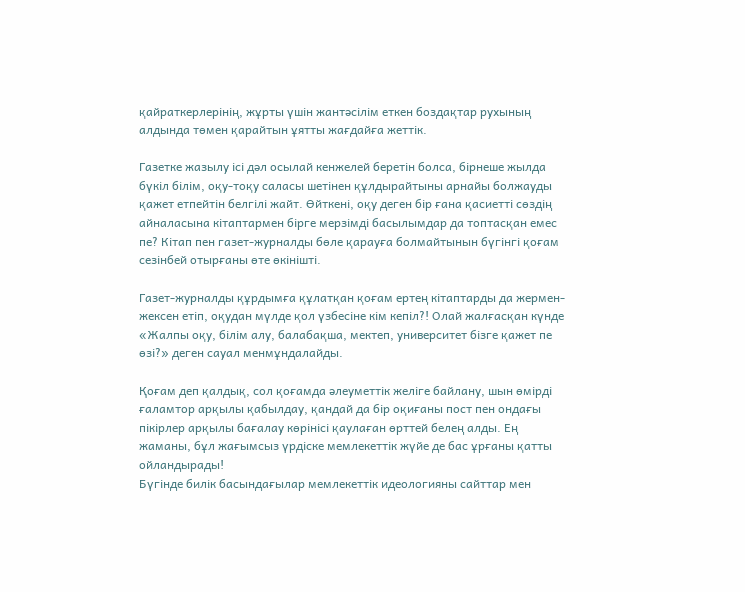қайраткерлерінің, жұрты үшін жантәсілім еткен боздақтар рухының алдында төмен қарайтын ұятты жағдайға жеттік.

Газетке жазылу ісі дәл осылай кенжелей беретін болса, бірнеше жылда бүкіл білім, оқу-тоқу саласы шетінен құлдырайтыны арнайы болжауды қажет етпейтін белгілі жайт. Өйткені, оқу деген бір ғана қасиетті сөздің айналасына кітаптармен бірге мерзімді басылымдар да топтасқан емес пе? Кітап пен газет-журналды бөле қарауға болмайтынын бүгінгі қоғам сезінбей отырғаны өте өкінішті.

Газет-журналды құрдымға құлатқан қоғам ертең кітаптарды да жермен-жексен етіп, оқудан мүлде қол үзбесіне кім кепіл?! Олай жалғасқан күнде «Жалпы оқу, білім алу, балабақша, мектеп, университет бізге қажет пе өзі?» деген сауал менмұндалайды.

Қоғам деп қалдық, сол қоғамда әлеуметтік желіге байлану, шын өмірді ғаламтор арқылы қабылдау, қандай да бір оқиғаны пост пен ондағы пікірлер арқылы бағалау көрінісі қаулаған өрттей белең алды. Ең жаманы, бұл жағымсыз үрдіске мемлекеттік жүйе де бас ұрғаны қатты ойландырады!
Бүгінде билік басындағылар мемлекеттік идеологияны сайттар мен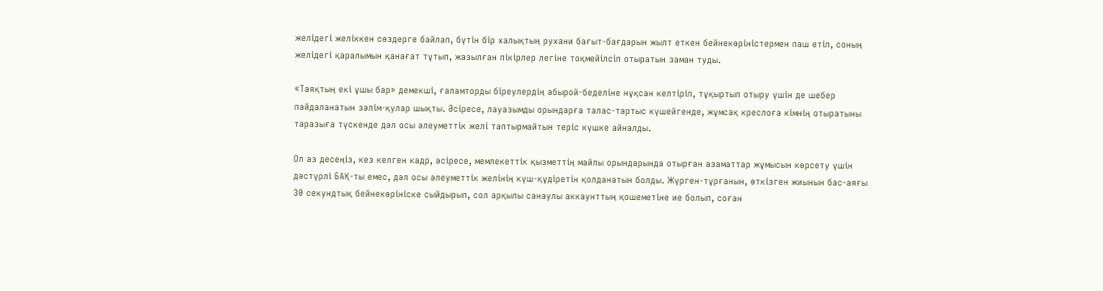желідегі желіккен сөздерге байлап, бүтін бір халықтың рухани бағыт-бағдарын жылт еткен бейнекөріністермен паш етіп, соның желідегі қаралымын қанағат тұтып, жазылған пікірлер легіне тоқмейілсіп отыратын заман туды.

«Таяқтың екі ұшы бар» демекші, ғаламторды біреулердің абырой-беделіне нұқсан келтіріп, тұқыртып отыру үшін де шебер пайдаланатын зәлім-қулар шықты. Әсіресе, лауазымды орындарға талас-тартыс күшейгенде, жұмсақ креслоға кімнің отыратыны таразыға түскенде дәл осы әлеуметтік желі таптырмайтын теріс күшке айналды.

Ол аз десеңіз, кез келген кадр, әсіресе, мемлекеттік қызметтің майлы орындарында отырған азаматтар жұмысын көрсету үшін дәстүрлі БАҚ-ты емес, дәл осы әлеуметтік желінің күш-құдіретін қолданатын болды. Жүрген-тұрғанын, өткізген жиынын бас-аяғы 30 секундтық бейнекөрініске сыйдырып, сол арқылы санаулы аккаунттың қошеметіне ие болып, соған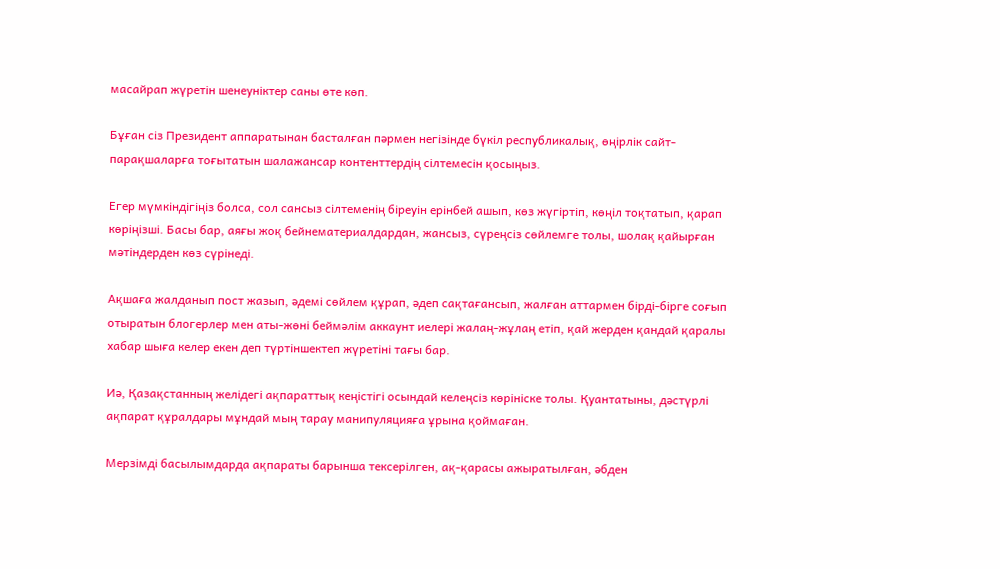масайрап жүретін шенеуніктер саны өте көп.

Бұған сіз Президент аппаратынан басталған пәрмен негізінде бүкіл республикалық, өңірлік сайт-парақшаларға тоғытатын шалажансар контенттердің сілтемесін қосыңыз.

Егер мүмкіндігіңіз болса, сол сансыз сілтеменің біреуін ерінбей ашып, көз жүгіртіп, көңіл тоқтатып, қарап көріңізші. Басы бар, аяғы жоқ бейнематериалдардан, жансыз, сүреңсіз сөйлемге толы, шолақ қайырған мәтіндерден көз сүрінеді.

Ақшаға жалданып пост жазып, әдемі сөйлем құрап, әдеп сақтағансып, жалған аттармен бірді-бірге соғып отыратын блогерлер мен аты-жөні беймәлім аккаунт иелері жалаң-жұлаң етіп, қай жерден қандай қаралы хабар шыға келер екен деп түртіншектеп жүретіні тағы бар.

Иә, Қазақстанның желідегі ақпараттық кеңістігі осындай келеңсіз көрініске толы. Қуантатыны, дәстүрлі ақпарат құралдары мұндай мың тарау манипуляцияға ұрына қоймаған.

Мерзімді басылымдарда ақпараты барынша тексерілген, ақ-қарасы ажыратылған, әбден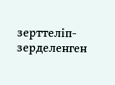зерттеліп-зерделенген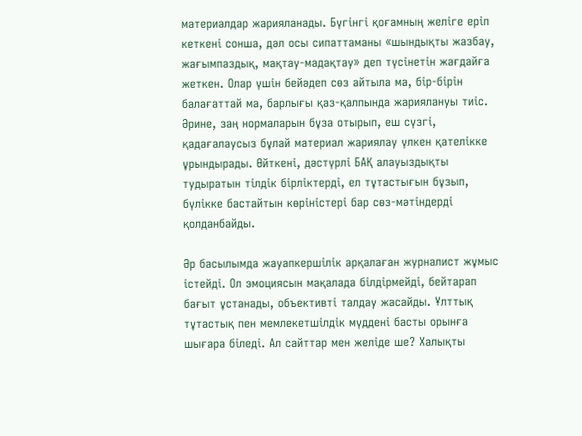материалдар жарияланады. Бүгінгі қоғамның желіге еріп кеткені сонша, дәл осы сипаттаманы «шындықты жазбау, жағымпаздық, мақтау-мадақтау» деп түсінетін жағдайға жеткен. Олар үшін бейәдеп сөз айтыла ма, бір-бірін балағаттай ма, барлығы қаз-қалпында жариялануы тиіс. Әрине, заң нормаларын бұза отырып, еш сүзгі, қадағалаусыз бұлай материал жариялау үлкен қателікке ұрындырады. Өйткені, дәстүрлі БАҚ алауыздықты тудыратын тілдік бірліктерді, ел тұтастығын бұзып, бүлікке бастайтын көріністері бар сөз-мәтіндерді қолданбайды.

Әр басылымда жауапкершілік арқалаған журналист жұмыс істейді. Ол эмоциясын мақалада білдірмейді, бейтарап бағыт ұстанады, объективті талдау жасайды. Ұлттық тұтастық пен мемлекетшілдік мүддені басты орынға шығара біледі. Ал сайттар мен желіде ше? Халықты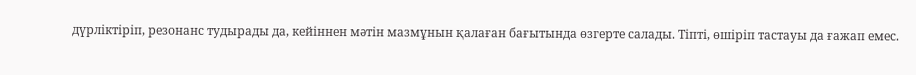дүрліктіріп, резонанс тудырады да, кейіннен мәтін мазмұнын қалаған бағытында өзгерте салады. Тіпті, өшіріп тастауы да ғажап емес.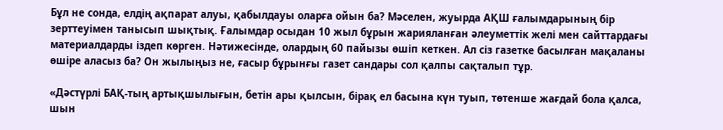Бұл не сонда, елдің ақпарат алуы, қабылдауы оларға ойын ба? Мәселен, жуырда АҚШ ғалымдарының бір зерттеуімен танысып шықтық. Ғалымдар осыдан 10 жыл бұрын жарияланған әлеуметтік желі мен сайттардағы материалдарды іздеп көрген. Нәтижесінде, олардың 60 пайызы өшіп кеткен. Ал сіз газетке басылған мақаланы өшіре аласыз ба? Он жылыңыз не, ғасыр бұрынғы газет сандары сол қалпы сақталып тұр.

«Дәстүрлі БАҚ-тың артықшылығын, бетін ары қылсын, бірақ ел басына күн туып, төтенше жағдай бола қалса, шын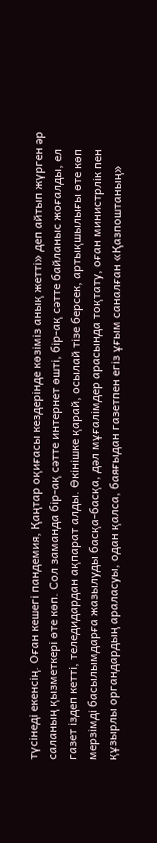түсінеді екенсің. Оған кешегі пандемия, Қаңтар оқиғасы кездерінде көзіміз анық жетті» деп айтып жүрген әр саланың қызметкері өте көп. Сол заманда бір-ақ сәтте интернет өшті, бір-ақ сәтте байланыс жоғалды, ел газет іздеп кетті, теледидардан ақпарат алды. Өкінішке қарай, осылай тізе берсек, артықшылығы өте көп мерзімді басылымдарға жазылуды басқа-басқа, дәл мұғалімдер арасында тоқтату, оған министрлік пен құзырлы органдардың араласуы, одан қалса, баяғыдан газетпен егіз ұғым саналған «Қазпоштаның»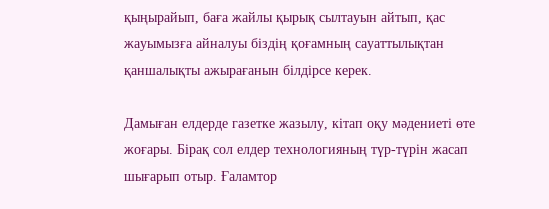қыңырайып, баға жайлы қырық сылтауын айтып, қас жауымызға айналуы біздің қоғамның сауаттылықтан қаншалықты ажырағанын білдірсе керек.

Дамыған елдерде газетке жазылу, кітап оқу мәдениеті өте жоғары. Бірақ сол елдер технологияның түр-түрін жасап шығарып отыр. Ғаламтор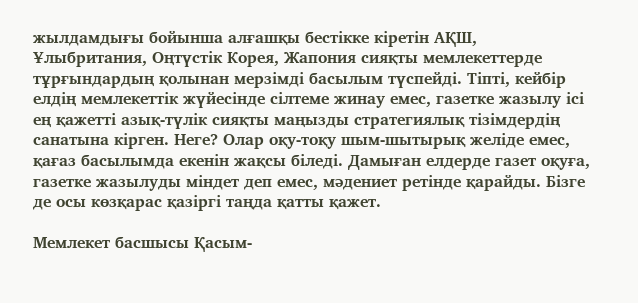жылдамдығы бойынша алғашқы бестікке кіретін АҚШ, Ұлыбритания, Оңтүстік Корея, Жапония сияқты мемлекеттерде тұрғындардың қолынан мерзімді басылым түспейді. Тіпті, кейбір елдің мемлекеттік жүйесінде сілтеме жинау емес, газетке жазылу ісі ең қажетті азық-түлік сияқты маңызды стратегиялық тізімдердің санатына кірген. Неге? Олар оқу-тоқу шым-шытырық желіде емес, қағаз басылымда екенін жақсы біледі. Дамыған елдерде газет оқуға, газетке жазылуды міндет деп емес, мәдениет ретінде қарайды. Бізге де осы көзқарас қазіргі таңда қатты қажет.

Мемлекет басшысы Қасым-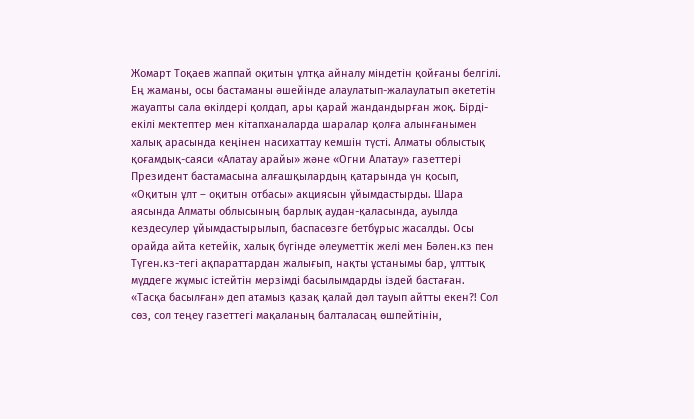Жомарт Тоқаев жаппай оқитын ұлтқа айналу міндетін қойғаны белгілі. Ең жаманы, осы бастаманы әшейінде алаулатып-жалаулатып әкететін жауапты сала өкілдері қолдап, ары қарай жандандырған жоқ. Бірді-екілі мектептер мен кітапханаларда шаралар қолға алынғанымен халық арасында кеңінен насихаттау кемшін түсті. Алматы облыстық қоғамдық-саяси «Алатау арайы» және «Огни Алатау» газеттері Президент бастамасына алғашқылардың қатарында үн қосып, «Оқитын ұлт – оқитын отбасы» акциясын ұйымдастырды. Шара аясында Алматы облысының барлық аудан-қаласында, ауылда кездесулер ұйымдастырылып, баспасөзге бетбұрыс жасалды. Осы орайда айта кетейік, халық бүгінде әлеуметтік желі мен Бәлен.кз пен Түген.кз-тегі ақпараттардан жалығып, нақты ұстанымы бар, ұлттық мүддеге жұмыс істейтін мерзімді басылымдарды іздей бастаған. «Тасқа басылған» деп атамыз қазақ қалай дәл тауып айтты екен?! Сол сөз, сол теңеу газеттегі мақаланың балталасаң өшпейтінін,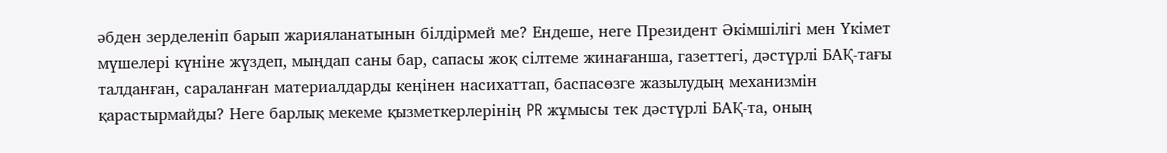әбден зерделеніп барып жарияланатынын білдірмей ме? Ендеше, неге Президент Әкімшілігі мен Үкімет мүшелері күніне жүздеп, мыңдап саны бар, сапасы жоқ сілтеме жинағанша, газеттегі, дәстүрлі БАҚ-тағы талданған, сараланған материалдарды кеңінен насихаттап, баспасөзге жазылудың механизмін қарастырмайды? Неге барлық мекеме қызметкерлерінің PR жұмысы тек дәстүрлі БАҚ-та, оның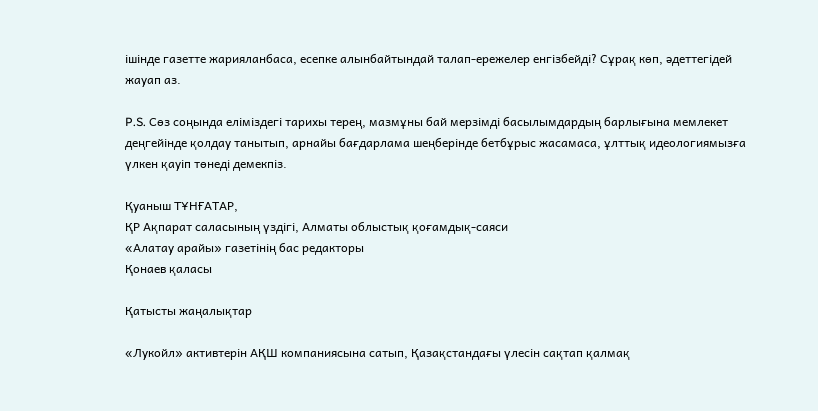ішінде газетте жарияланбаса, есепке алынбайтындай талап-ережелер енгізбейді? Сұрақ көп, әдеттегідей жауап аз.

P.S. Сөз соңында еліміздегі тарихы терең, мазмұны бай мерзімді басылымдардың барлығына мемлекет деңгейінде қолдау танытып, арнайы бағдарлама шеңберінде бетбұрыс жасамаса, ұлттық идеологиямызға үлкен қауіп төнеді демекпіз.

Қуаныш ТҰНҒАТАР,
ҚР Ақпарат саласының үздігі, Алматы облыстық қоғамдық-саяси
«Алатау арайы» газетінің бас редакторы
Қонаев қаласы

Қатысты жаңалықтар

«Лукойл» активтерін АҚШ компаниясына сатып, Қазақстандағы үлесін сақтап қалмақ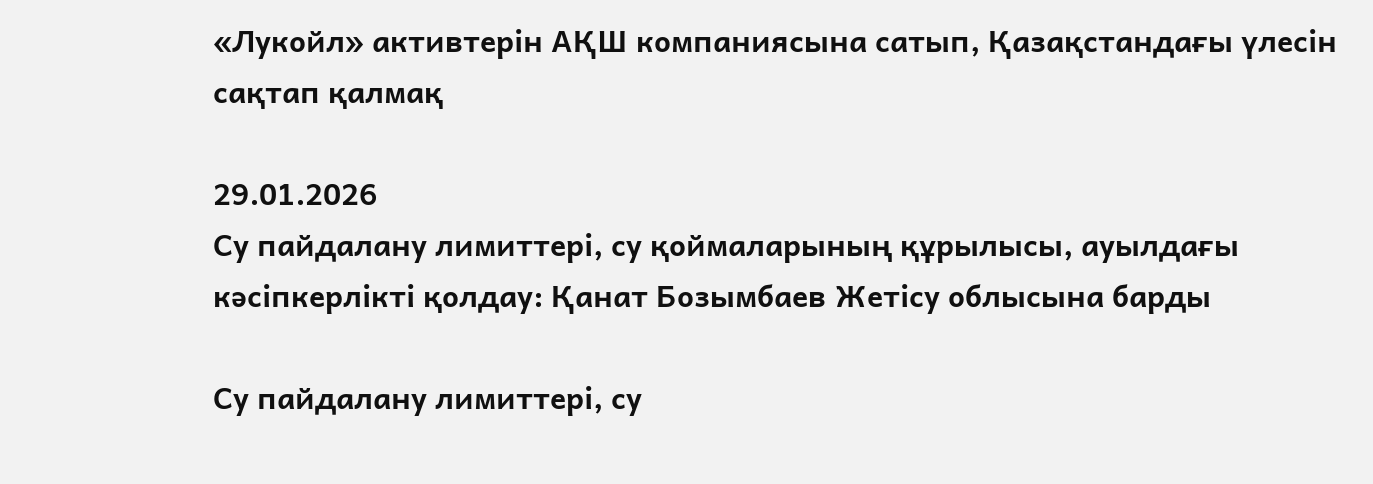«Лукойл» активтерін АҚШ компаниясына сатып, Қазақстандағы үлесін сақтап қалмақ

29.01.2026
Су пайдалану лимиттері, су қоймаларының құрылысы, ауылдағы кәсіпкерлікті қолдау: Қанат Бозымбаев Жетісу облысына барды

Су пайдалану лимиттері, су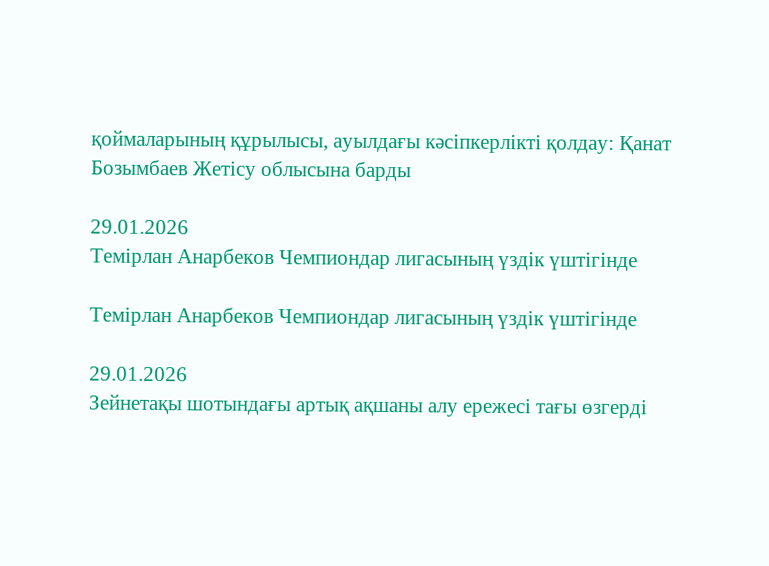қоймаларының құрылысы, ауылдағы кәсіпкерлікті қолдау: Қанат Бозымбаев Жетісу облысына барды

29.01.2026
Темірлан Анарбеков Чемпиондар лигасының үздік үштігінде

Темірлан Анарбеков Чемпиондар лигасының үздік үштігінде

29.01.2026
Зейнетақы шотындағы артық ақшаны алу ережесі тағы өзгерді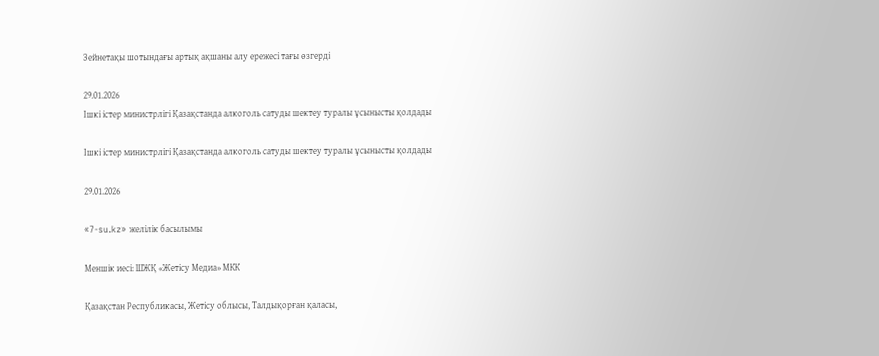Зейнетақы шотындағы артық ақшаны алу ережесі тағы өзгерді

29.01.2026
Ішкі істер министрлігі Қазақстанда алкоголь сатуды шектеу туралы ұсынысты қолдады

Ішкі істер министрлігі Қазақстанда алкоголь сатуды шектеу туралы ұсынысты қолдады

29.01.2026

«7-su.kz» желілік басылымы

Меншік иесі: ШЖҚ «Жетісу Медиа» МКК

Қазақстан Республикасы, Жетісу облысы, Талдықорған қаласы,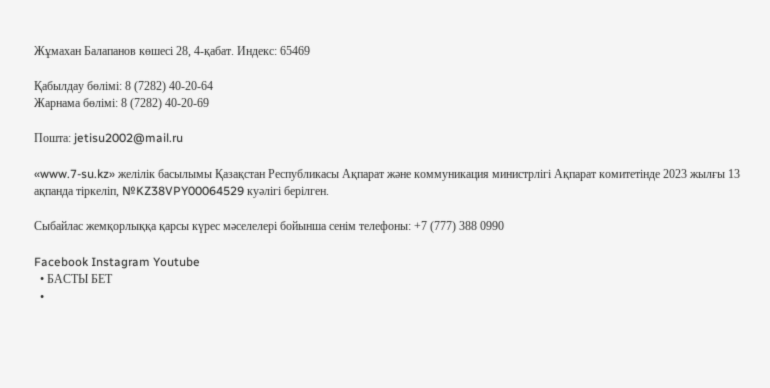Жұмахан Балапанов көшесі 28, 4-қабат. Индекс: 65469

Қабылдау бөлімі: 8 (7282) 40-20-64
Жарнама бөлімі: 8 (7282) 40-20-69

Пошта: jetisu2002@mail.ru

«www.7-su.kz» желілік басылымы Қазақстан Республикасы Ақпарат және коммуникация министрлігі Ақпарат комитетінде 2023 жылғы 13 ақпанда тіркеліп, №KZ38VPY00064529 куәлігі берілген.

Сыбайлас жемқорлыққа қарсы күрес мәселелері бойынша сенім телефоны: +7 (777) 388 0990

Facebook Instagram Youtube
  • БАСТЫ БЕТ
  •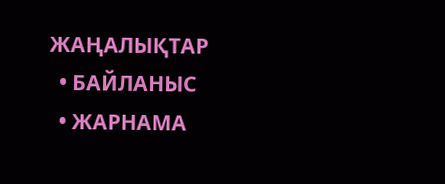ЖАҢАЛЫҚТАР
  • БАЙЛАНЫС
  • ЖАРНАМА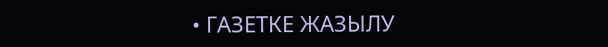• ГАЗЕТКЕ ЖАЗЫЛУ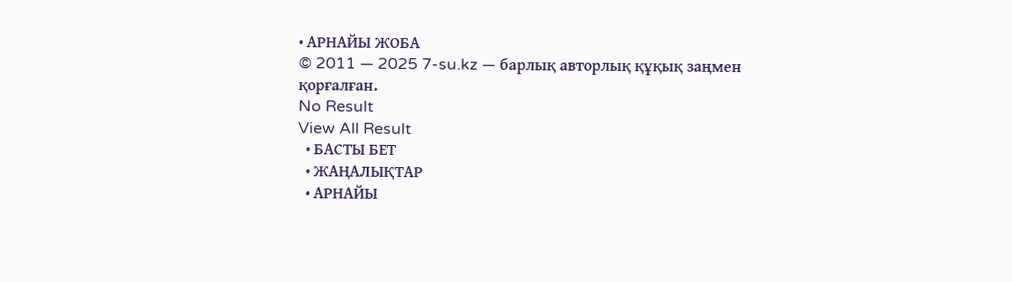• АРНАЙЫ ЖОБА
© 2011 — 2025 7-su.kz — барлық авторлық құқық заңмен қорғалған.
No Result
View All Result
  • БАСТЫ БЕТ
  • ЖАҢАЛЫҚТАР
  • АРНАЙЫ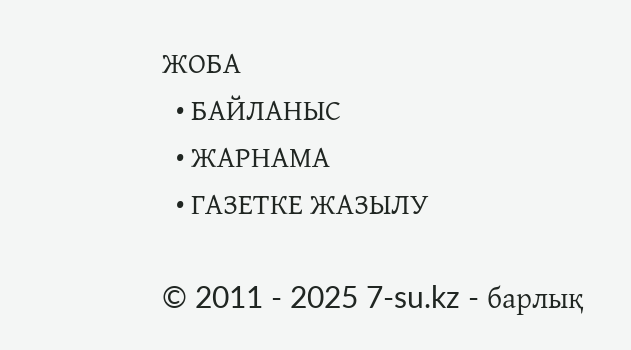ЖОБА
  • БАЙЛАНЫС
  • ЖАРНАМА
  • ГАЗЕТКЕ ЖАЗЫЛУ

© 2011 - 2025 7-su.kz - барлық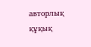авторлық құқық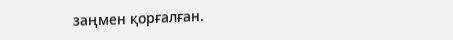заңмен қорғалған.